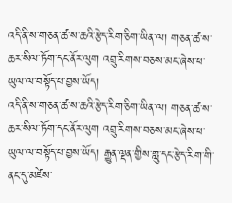འདི་ནི་ས་གཅན་ཚ་ས་ཆའི་རྩེད་རིག་ཅིག་ཡིན་ལ། གཅན་ཚ་ས་ཆར་སིལ་ཏོག་དང་ནོར་ལུག འབྲུ་རིགས་བཅས་མང་ཞེས་ཕ་ཡུལ་ལ་བསྟོད་པ་བྱས་ཡོད།
འདི་ནི་ས་གཅན་ཚ་ས་ཆའི་རྩེད་རིག་ཅིག་ཡིན་ལ། གཅན་ཚ་ས་ཆར་སིལ་ཏོག་དང་ནོར་ལུག འབྲུ་རིགས་བཅས་མང་ཞེས་ཕ་ཡུལ་ལ་བསྟོད་པ་བྱས་ཡོད། རྒྱུན་ལྡན་གྱིས་གླུ་དང་རྩེད་རིག་གི་ནང་དུ་མཛེས་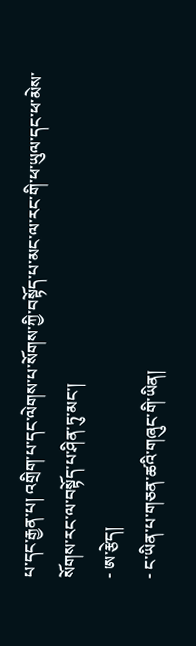པ་དང་རྒྱན་པ། འགྲིག་པ་དང་ལེགས་པ་སོགས་ཀྱི་བསྟོད་པ་མང་ལ་རང་གི་ཕ་ཡུལ་དང་ཕ་མེས་སོགས་རང་ལ་བསྟོད་པ་ཤིན་ཏུ་མང་།
- ཨ་རྩེད།
- ང་ཡིན་པ་གཅན་ཚའི་གཞུང་གི་ཡིན།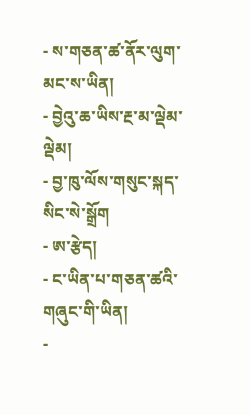- ས་གཅན་ཚ་ནོར་ལུག་མང་ས་ཡིན།
- བྱེའུ་ཆ་ཡིས་རྔ་མ་ལྡེམ་ལྡེམ།
- བྱ་ཁུ་ལོས་གསུང་སྐད་སིང་སེ་སྒྲོག
- ཨ་རྩེད།
- ང་ཡིན་པ་གཅན་ཚའི་གཞུང་གི་ཡིན།
-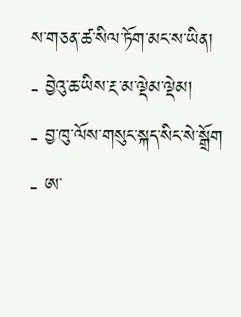ས་གཅན་ཚ་སིལ་ཏོག་མང་ས་ཡིན།
- བྱེའུ་ཆ་ཡིས་རྔ་མ་ལྡེམ་ལྡེམ།
- བྱ་ཁུ་ལོས་གསུང་སྐད་སིང་སེ་སྒྲོག
- ཨ་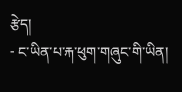རྩེད།
- ང་ཡིན་པ་རྐ་ཕུག་གཞུང་གི་ཡིན།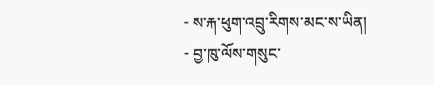- ས་རྐ་ཕུག་འབྲུ་རིགས་མང་ས་ཡིན།
- བྱ་ཁུ་ལོས་གསུང་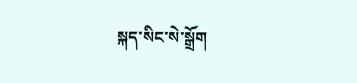སྐད་སིང་སེ་སྒྲོག